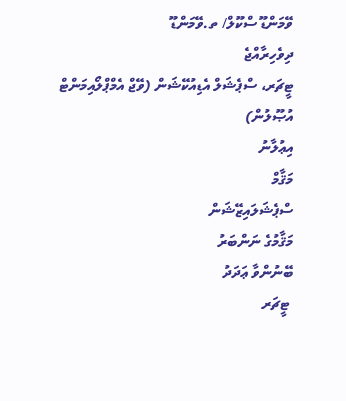ވޭމަންޑޫ ސްކޫލް/ ތ.ވޭމަންޑޫ
ދިވެހިރާއްޖެ
ޓީޗަރ، ސްޕެޝަލް އެޑިއުކޭޝަން (ވޭޖް އެމްޕްލޯއިމަންޓް އުޞޫލުން)
އިޢުލާނު
މަޤާމް
ސްޕެޝަލައިޒޭޝަން
މަޤާމުގެ ނަންބަރު
ބޭނުންވާ ޢަދަދު
 ޓީޗަރ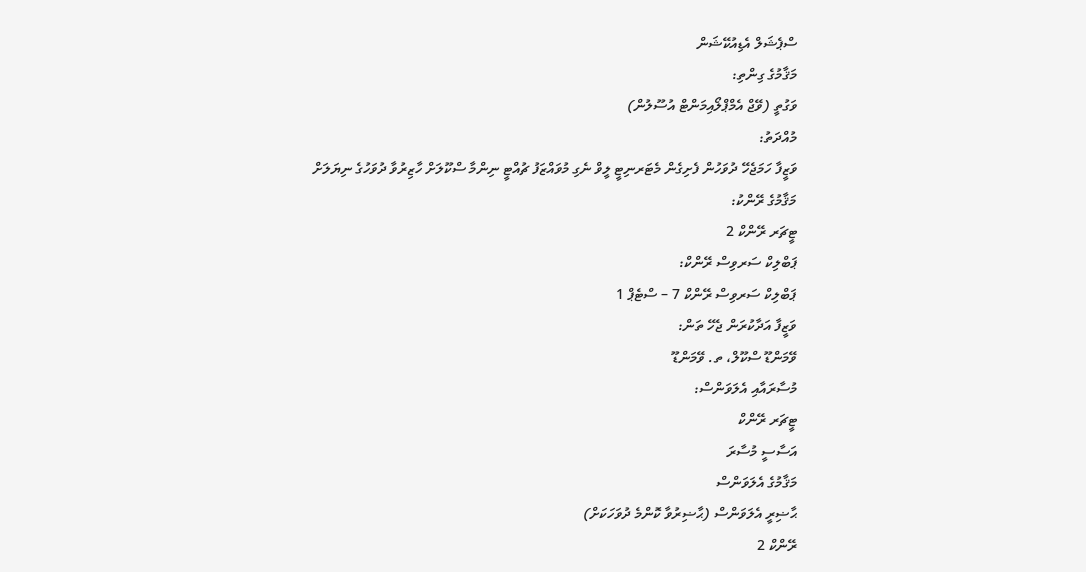ސްޕެޝަލް އެޑިއުކޭޝަން
މަޤާމުގެ ގިންތި:
ވަގުތީ (ވޭޖް އެމްޕްލޯއިމަންޓް އުސޫލުން)
މުއްދަތު:
ވަޒީފާ ހަމަޖެހޭ ދުވަހުން ފެށިގެން މެޓަރނިޓީ ލީވް ނެގި މުވައްޒަފު ޗުއްޓީ ނިންމާ ސްކޫލަށް ހާޒިރުވާ ދުވަހުގެ ނިޔަލަށް
މަޤާމުގެ ރޭންކު:
ޓީޗަރ ރޭންކް 2
ޕަބްލިކް ސަރވިސް ރޭންކް:
ޕަބްލިކް ސަރވިސް ރޭންކް 7 – ސްޓެޕް 1
ވަޒީފާ އަދާކުރަން ޖެހޭ ތަން:
ވޭމަންޑޫ ސްކޫލް، ތ. ވޭމަންޑޫ
މުސާރައާއި އެލަވަންސް:
ޓީޗަރ ރޭންކް
އަސާސީ މުސާރަ
މަޤާމުގެ އެލަވަންސް
ޙާޟިރީ އެލަވަންސް (ޙާޟިރުވާ ކޮންމެ ދުވަހަކަށް)
ރޭންކް 2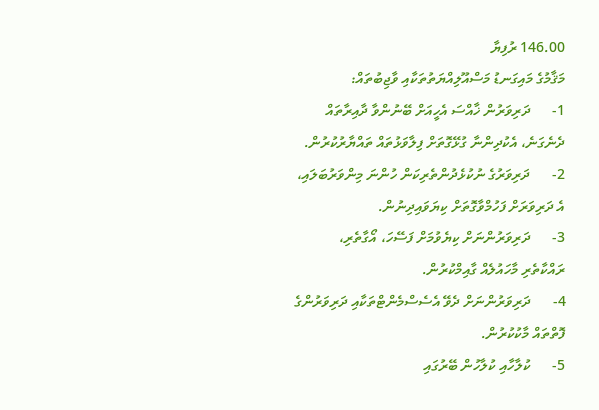146.00 ރުފިޔާ
މަޤާމުގެ މައިގަނޑު މަސްއޫލިއްޔަތުތަކާއި ވާޖިބުތައް:
1-      ދަރިވަރުން ޚާއްސަ އެހީއަށް ބޭނުންވާ ދާއިރާތައް ދެނެގަނެ، އެކުދިންނާ ގުޅޭގޮތަށް ފިލާވަޅުތައް ތައްޔާރުކުރުން.
2-      ދަރިވަރުގެ ނުކުޅެދުންތެރިކަން ހުންނަ މިންވަރުބަލައި، އެ ދަރިވަރަށް ފަހުމްވާގޮތަށް ކިޔަވައިދިނުން.
3-      ދަރިވަރުންނަށް ކިޔެވުމަށް ފަސޭހަ، އޯގާތެރި، ރައްކާތެރި މާހައުލެއް ގާއިމްކުރުން.
4-      ދަރިވަރުންނަށް ދެވޭ އެސެސްމެންޓްތަކާއި ދަރިވަރުންގެ ފޮތްތައް މާކުކުރުން.
5-      ކުލާހާއި ކުލާހުން ބޭރުގައި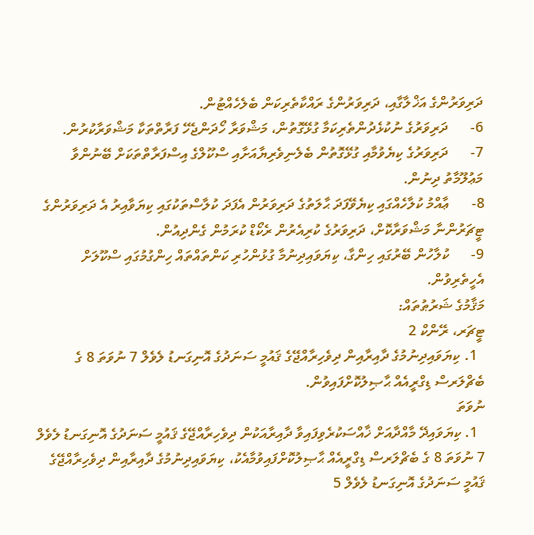ދަރިވަރުންގެ އަޚްލާގާއި، ދަރިވަރުންގެ ރައްކާތެރިކަން ބެލެހެއްޓުން.
6-      ދަރިވަރުގެ ނުކުޅެދުންތެރިކަމާ ގުޅޭގޮތުން، މަޝްވަރާ ހޯދަންޖެހޭ ފަރާތްތަކާ މަޝްވަރާކުރުން.
7-      ދަރިވަރުގެ ކިޔެވުމާއި ގުޅޭގޮތުން ބެލެނިވެރިޔާއަށާއި ސްކޫލްގެ އިސްފަރާތްތަކަށް ބޭނުންވާ މަޢުލޫމާތު ދިނުން.
8-      ޢާއްމު ކުލާހެއްގައި ކިޔެވޭފަދަ ޙާލަތުގެ ދަރިވަރުން އެފަދަ ކުލާސްތަކުގައި ކިޔަވާއިރު އެ ދަރިވަރުންގެ ޓީޗަރުންނާ މަޝްވަރާކޮށް، ދަރިވަރުގެ ކުރިއެރުން ރެކޯޑް ކުރަމުން ގެންދިއުން.
9-      ކުލާހުން ބޭރުގައި ހިންގާ، ކިޔަވައިދިނުމާ ގުޅުންހުރި ކަންތައްތައް ހިންގުމުގައި ސްކޫލަށް އެހީތެރިވުން.
މަޤާމުގެ ޝަރުޠުތައް:
ޓީޗަރ، ރޭންކް 2
  1. ކިޔަވައިދިނުމުގެ ދާއިރާއިން ދިވެހިރާއްޖޭގެ ޤައުމީ ސަނަދުގެ އޮނިގަނޑު ލެވެލް 7 ނުވަތަ 8 ގެ ބެޗްލަރސް ޑިގްރީއެއް ޙާޞިލުކޮށްފައިވުން.
ނުވަތަ
  1. ކިޔަވައިދޭ މާއްދާއަށް ޚާއްސަކުރެވިފައިވާ ދާއިރާއަކުން ދިވެހިރާއްޖޭގެ ޤައުމީ ސަނަދުގެ އޮނިގަނޑު ލެވެލް 7 ނުވަތަ 8 ގެ ބެޗްލަރސް ޑިގްރީއެއް ޙާޞިލުކޮށްފައިވުމާއެކު، ކިޔަވައިދިނުމުގެ ދާއިރާއިން ދިވެހިރާއްޖޭގެ ޤައުމީ ސަނަދުގެ އޮނިގަނޑު ލެވެލް 5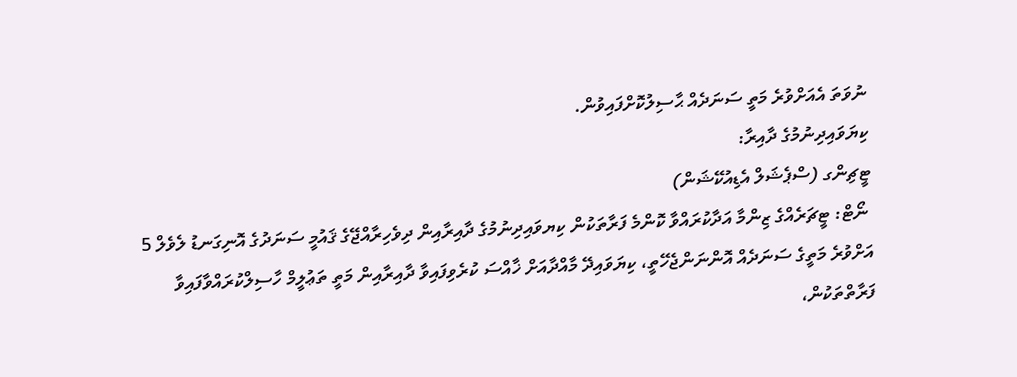ނުވަތަ އެއަށްވުރެ މަތީ ސަނަދެއް ޙާސިލުކޮށްފައިވުން.
ކިޔަވައިދިނުމުގެ ދާއިރާ:
ޓީޗިންގ (ސްޕެޝަލް އެޑިއުކޭޝަން)
 ނޯޓް: ޓީޗަރެއްގެ ޒިންމާ އަދާކުރައްވާ ކޮންމެ ފަރާތަކުން ކިޔވައިދިނުމުގެ ދާއިރާއިން ދިވެހިރާއްޖޭގެ ޤައުމީ ސަނަދުގެ އޮނިގަނޑު ލެވެލް 5 އަށްވުރެ މަތީގެ ސަނަދެއް އޮންނަންޖެހޭތީ، ކިޔަވައިދޭ މާއްދާއަށް ޚާއްސަ ކުރެވިފައިވާ ދާއިރާއިން މަތީ ތަޢުލީމް ހާސިލްކުރައްވާފައިވާ ފަރާތްތަކުން،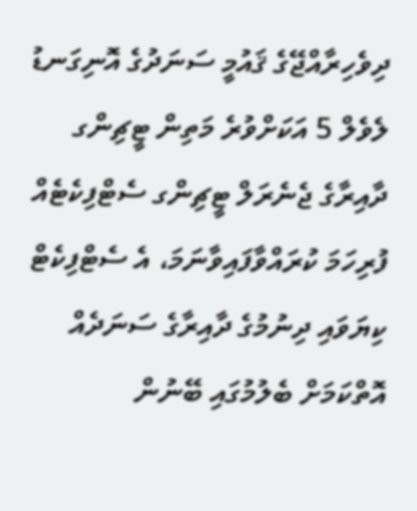ދިވެހިރާއްޖޭގެ ޤައުމީ ސަނަދުގެ އޮނިގަނޑު ލެވެލް 5 އަކަށްވުރެ މަތިން ޓީޗިންގ ދާއިރާގެ ޖެނެރަލް ޓީޗިންގ ސެޓްފިކެޓެއް ފުރިހަމަ ކުރައްވާފައިވާނަމަ، އެ ސެޓްފިކެޓް ކިޔަވައި ދިނުމުގެ ދާއިރާގެ ސަނަދެއް އޮތްކަމަށް ބެލުމުގައި ބޭނުން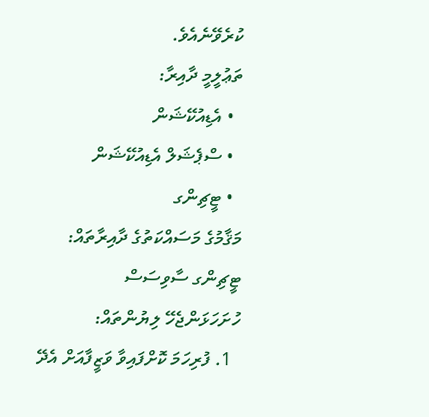ކުރެވޭނެއެވެ.
ތަޢުލީމީ ދާއިރާ:
  • އެޑިއުކޭޝަން
  • ސްޕެޝަލް އެޑިއުކޭޝަން
  • ޓީޗިންގ
މަޤާމުގެ މަސައްކަތުގެ ދާއިރާތައް:
ޓީޗިންގ ސާވިސަސް
ހުށަހަޅަންޖެހޭ ލިޔުންތައް:
  1. ފުރިހަމަ ކޮށްފައިވާ ވަޒީފާއަށް އެދޭ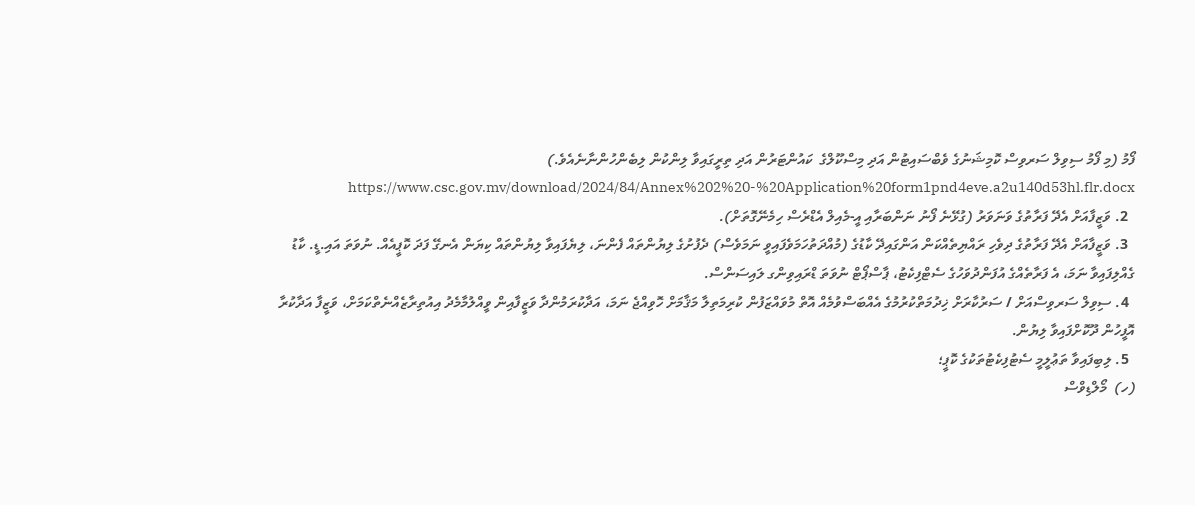ފޯމު (މި ފޯމު ސިވިލް ސަރވިސް ކޮމިޝަނުގެ ވެބްސައިޓުން އަދި މިސްކޫލްގެ  ކައުންޓަރުން އަދި ތިރީގައިވާ ލިންކުން ލިބެންހުންނާނެއެވެ.)                     https://www.csc.gov.mv/download/2024/84/Annex%202%20-%20Application%20form1pnd4eve.a2u140d53hl.flr.docx
  2. ވަޒީފާއަށް އެދޭ ފަރާތުގެ ވަނަވަރު (ގުޅޭނެ ފޯނު ނަންބަރާއި އީ-މެއިލް އެޑްރެސް ހިމެނޭގޮތަށް).
  3. ވަޒީފާއަށް އެދޭ ފަރާތުގެ ދިވެހި ރައްޔިތެއްކަން އަންގައިދޭ ކާޑުގެ (މުއްދަތުހަމަވެފައިވީ ނަމަވެސް) ދެފުށުގެ ލިޔުންތައް ފެންނަ، ލިޔެފައިވާ ލިޔުންތައް ކިޔަން އެނގޭ ފަދަ ކޮޕީއެއް. ނުވަތަ އައި.ޑީ. ކާޑު ގެއްލިފައިވާ ނަމަ، އެ ފަރާތެއްގެ އުފަންދުވަހުގެ ސެޓްފިކެޓު، ޕާސްޕޯޓް ނުވަތަ ޑްރައިވިންގ ލައިސަންސް.
  4. ސިވިލް ސަރވިސްއަށް / ސަރުކާރަށް ޚިދުމަތްކުރުމުގެ އެއްބަސްވުމެއް އޮތް މުވައްޒަފުން ކުރިމަތިލާ މަޤާމަށް ހޮވިއްޖެ ނަމަ، އަދާކުރަމުންދާ ވަޒީފާއިން ވީއްލުމާމެދު އިއުތިރާޒެއްނެތްކަމަށް، ވަޒީފާ އަދާކުރާ އޮފީހުން ދޫކޮށްފައިވާ ލިޔުން.
  5. ލިބިފައިވާ ތަޢުލީމީ ސެޓުފިކެޓުތަކުގެ ކޮޕީ؛
(ހ)  މޯލްޑިވްސް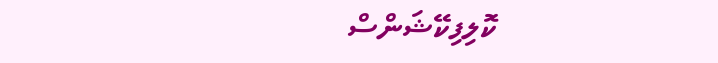ކޮލިފިކޭޝަންސް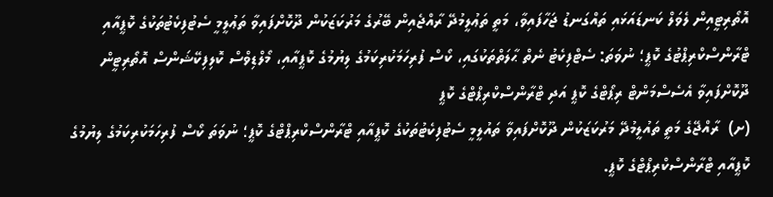އޮތޯރިޓީއިން ލެވަލް ކަނޑައަޅައި ތައްގަނޑު ޖަހާފައިވާ، މަތީ ތަޢުލީމުދޭ ރާއްޖެއިން ބޭރުގެ މަރުކަޒަކުން ދޫކޮށްފައިވާ ތަޢުލީމީ ސެޓުފިކެޓުތަކުގެ ކޮޕީއާއި ޓްރާންސްކްރިޕްޓުގެ ކޮޕީ؛ ނުވަތަ: ސެޓްފިކެޓު ނެތް ޙާލަތްތަކުގައި، ކޯސް ފުރިހަމަކުރިކަމުގެ ލިޔުމުގެ ކޮޕީއާއި، މޯލްޑިވްސް ކޮލިފިކޭޝަންސް އޮތޯރިޓީން ދޫކޮށްފައިވާ އެސެސްމަންޓް ރިޕޯޓްގެ ކޮޕީ އަދި ޓްރާންސްކްރިޕްޓްގެ ކޮޕީ
(ށ)  ރާއްޖޭގެ މަތީ ތައުލީމުދޭ މަރުކަޒަކުން ދޫކޮށްފައިވާ ތައުލީމީ ސެޓުފިކެޓުތަކުގެ ކޮޕީއާއި ޓްރާންސްކްރިޕްޓްގެ ކޮޕީ؛ ނުވަތަ ކޯސް ފުރިހަމަކުރިކަމުގެ ލިޔުމުގެ ކޮޕީއާއި ޓްރާންސްކްރިޕްޓްގެ ކޮޕީ.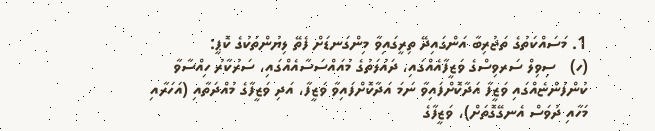1. މަސައްކަތުގެ ތަޖުރިބާ އަންގައިދޭ ތިރީގައިވާ މިންގަނޑަށް ފެތޭ ލިޔުންތަކުގެ ކޮޕީ:
(ހ)   ސިވިލް ސަރވިސްގެ ވަޒީފާއެއްގައި، ދައުލަތުގެ މުއައްސަސާއެއްގައި، ސަރުކާރު ހިއްސާވާ ކުންފުންޏެއްގައި ވަޒީފާ އަދާކޮށްފައިވާ ނަމަ އަދާކޮށްފައިވާ ވަޒީފާ، އަދި ވަޒީފާގެ މުއްދަތާއި (އަހަރާއި މަހާއި ދުވަސް އެނގޭގޮތަށް)، ވަޒީފާގެ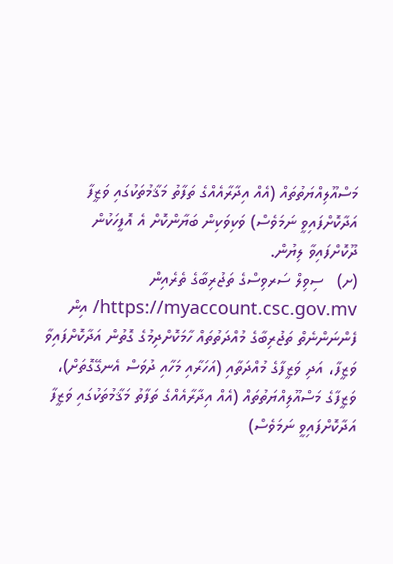މަސްއޫލިއްޔަތުތައް (އެއް އިދާރާއެއްގެ ތަފާތު މަޤާމުތަކުގައި ވަޒީފާ އަދާކޮށްފައިވީ ނަމަވެސް) ވަކިވަކިން ބަޔާންކޮށް އެ އޮފީހަކުން ދޫކޮށްފައިވާ ލިޔުން.
(ށ)   ސިވިލް ސަރވިސްގެ ތަޖުރިބާގެ ތެރެއިން https://myaccount.csc.gov.mv/ އިން ފެންނަންނެތް ތަޖުރިބާގެ މުއްދަތުތައް ހާމަކޮށްދިމުގެ ގޮތުން އަދާކޮށްފައިވާ ވަޒީފާ، އަދި ވަޒީފާގެ މުއްދަތާއި (އަހަރާއި މަހާއި ދުވަސް އެނގޭގޮތަށް)، ވަޒީފާގެ މަސްއޫލިއްޔަތުތައް (އެއް އިދާރާއެއްގެ ތަފާތު މަޤާމުތަކުގައި ވަޒީފާ އަދާކޮށްފައިވީ ނަމަވެސް)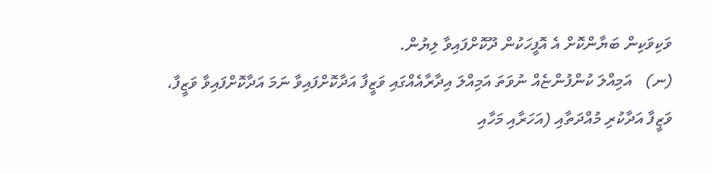ވަކިވަކިން ބަޔާންކޮށް އެ އޮފީހަކުން ދޫކޮށްފައިވާ ލިޔުން.
(ނ)   އަމިއްލަ ކުންފުންޏެއް ނުވަތަ އަމިއްލަ އިދާރާއެއްގައި ވަޒީފާ އަދާކޮށްފައިވާ ނަމަ އަދާކޮށްފައިވާ ވަޒީފާ، ވަޒީފާ އަދާކުރި މުއްދަތާއި (އަހަރާއި މަހާއި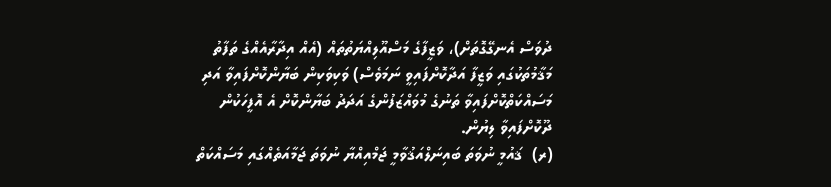ދުވަސް އެނގޭގޮތަށް)، ވަޒީފާގެ މަސްއޫލިއްޔަތުތައް (އެއް އިދާރާއެއްގެ ތަފާތު މަޤާމުތަކުގައި ވަޒީފާ އަދާކޮށްފައިވީ ނަމަވެސް) ވަކިވަކިން ބަޔާންކޮށްފައިވާ އަދި މަސައްކަތްކޮށްފައިވާ ތަނުގެ މުވައްޒަފުންގެ އަދަދު ބަޔާންކޮށް އެ އޮފީހަކުން ދޫކޮށްފައިވާ ލިޔުން.
(ރ)  ޤައުމީ ނުވަތަ ބައިނަލްއަޤުވާމީ ޖަމްއިއްޔާ ނުވަތަ ޖަމާއަތެއްގައި މަސައްކަތް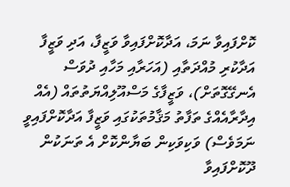ކޮށްފައިވާ ނަމަ، އަދާކޮށްފައިވާ ވަޒީފާ، އަދި ވަޒީފާ އަދާކުރި މުއްދަތާއި (އަހަރާއި މަހާއި ދުވަސް އެނގޭގޮތަށް)، ވަޒީފާގެ މަސްއޫލިއްޔަތުތައް (އެއް އިދާރާއެއްގެ ތަފާތު މަޤާމުތަކުގައި ވަޒީފާ އަދާކޮށްފައިވީ ނަމަވެސް) ވަކިވަކިން ބަޔާންކޮށް އެ ތަނަކުން ދޫކޮށްފައިވާ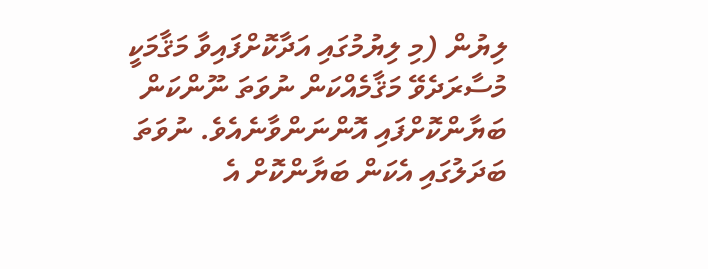ލިޔުން (މި ލިޔުމުގައި އަދާކޮށްފައިވާ މަޤާމަކީ މުސާރަދެވޭ މަޤާމެއްކަން ނުވަތަ ނޫންކަން ބަޔާންކޮށްފައި އޮންނަންވާނެއެވެ. ނުވަތަ ބަދަލުގައި އެކަން ބަޔާންކޮށް އެ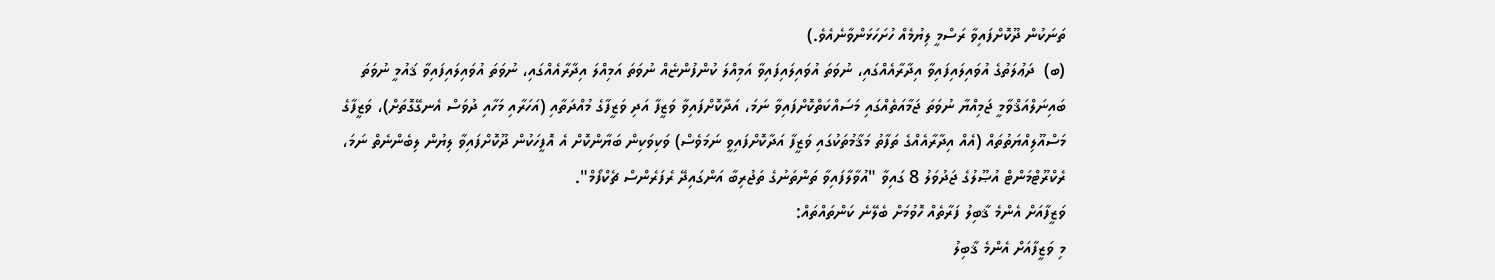ތަނަކުން ދޫކޮށްފައިވާ ރަސްމީ ލިޔުމެއް ހުށަހަޅަންވާނެއެވެ.)
(ބ)  ދަޢުލަތުގެ އުވައިލައިފައިވާ އިދާރާއެއްގައި، ނުވަތަ އުވައިލައިފައިވާ އަމިއްލަ ކުންފުންޏެއް ނުވަތަ އަމިއްލަ އިދާރާއެއްގައި، ނުވަތަ އުވައިލައިފައިވާ ޤައުމީ ނުވަތަ ބައިނަލްއަޤްވާމީ ޖަމިއްޔާ ނުވަތަ ޖަމާއަތެއްގައި މަސައްކަތްކޮށްފައިވާ ނަމަ، އަދާކޮށްފައިވާ ވަޒީފާ އަދި ވަޒީފާގެ މުއްދަތާއި (އަހަރާއި މަހާއި ދުވަސް އެނގޭގޮތަށް)، ވަޒީފާގެ މަސްއޫލިއްޔަތުތައް (އެއް އިދާރާއެއްގެ ތަފާތު މަޤާމުތަކުގައި ވަޒީފާ އަދާކޮށްފައިވީ ނަމަވެސް) ވަކިވަކިން ބަޔާންކޮށް އެ އޮފީހަކުން ދޫކޮށްފައިވާ ލިޔުން ލިބެންނެތް ނަމަ، ރެކްރޫޓްމަންޓް އުޞޫލުގެ ޖަދުވަލު 8 ގައިވާ "އުވާލާފައިވާ ތަންތަނުގެ ތަޖުރިބާ އަންގައިދޭ ރެފަރެންސް ޗެކްފޯމް".
ވަޒީފާއަށް އެންމެ ޤާބިލު ފަރާތެއް ހޮވުމަށް ބެލޭނެ ކަންތައްތައް:
މި ވަޒީފާއަށް އެންމެ ޤާބިލު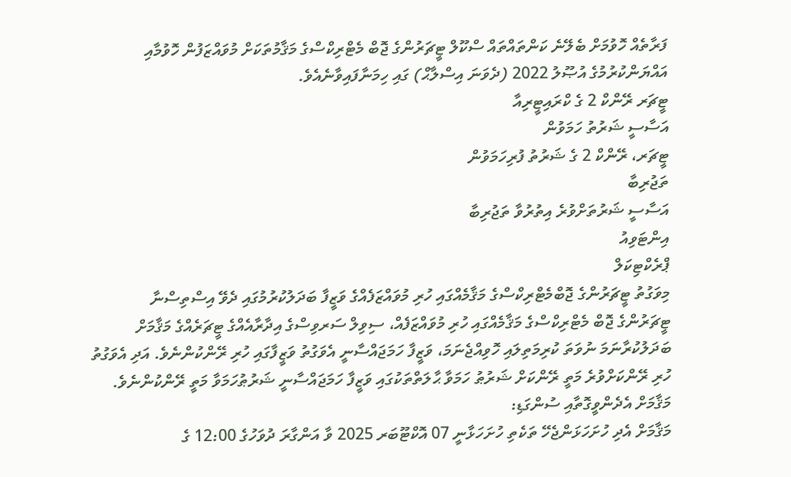ފަރާތެއް ހޮވުމަށް ބެލޭނެ ކަންތައްތައް ސްކޫލް ޓީޗަރުންގެ ޖޮބް މެޓްރިކްސްގެ މަޤާމުތަކަށް މުވައްޒަފުން ހޮވުމާއި އައްޔަންކުރުމުގެ އުޞޫލު 2022 (ދެވަނަ އިސްލާޙް) ގައި ހިމަނާފައިވާނެއެވެ.
ޓީޗަރ ރޭންކް 2 ގެ ކްރައިޓީރިއާ
އަސާސީ ޝަރުތު ހަމަވުން
ޓީޗަރ، ރޭންކް 2 ގެ ޝަރުތު ފުރިހަމަވުން
ތަޖުރިބާ
އަސާސީ ޝަރުތަށްވުރެ އިތުރުވާ ތަޖުރިބާ
އިންޓަވިއު
ޕްރެކްޓިކަލް
މިވަގުތު ޓީޗަރުންގެ ޖޮބްމެޓްރިކްސްގެ މަޤާމެއްގައި ހުރި މުވައްޒަފެއްގެ ވަޒީފާ ބަދަލުކުރުމުގައި ދެވޭ އިސްތިސްނާ
ޓީޗަރުންގެ ޖޮބް މެޓްރިކްސްގެ މަޤާމެއްގައި ހުރި މުވައްޒަފެއް، ސިވިލް ސަރވިސްގެ އިދާރާއެއްގެ ޓީޗަރެއްގެ މަޤާމަށް ބަދަލުކުރާނަމަ ނުވަތަ ކުރިމަތިލައި ހޮވިއްޖެނަމަ، ވަޒީފާ ހަމަޖައްސާނީ އެވަގުތު ވަޒީފާގައި ހުރި ރޭންކުންނެވެ. އަދި އެވަގުތު ހުރި ރޭންކަށްވުރެ މަތީ ރޭންކަށް ޝަރުޠު ހަމަވާ ޙާލަތްތަކުގައި ވަޒީފާ ހަމަޖައްސާނީ ޝަރުޠުހަމަވާ މަތީ ރޭންކުންނެވެ.
މަޤާމަށް އެދެންވީގޮތާއި ސުންގަޑި:
މަޤާމަށް އެދި ހުށަހަޅަންޖެހޭ ތަކެތި ހުށަހަޅާނީ 07 އޮކްޓޫބަރ 2025 ވާ އަންގާރަ ދުވަހުގެ 12:00 ގެ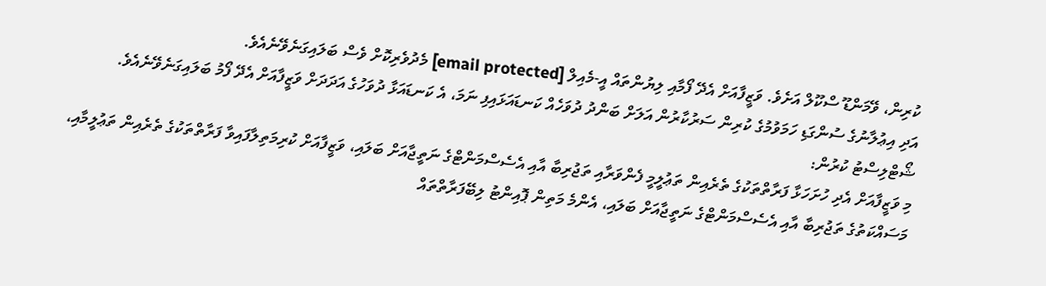ކުރިން، ވޭމަންޑޫ ސްކޫލް އަށެވެ. ވަޒީފާއަށް އެދޭ ފޯމާއި ލިޔުންތައް އީ-މެއިލް [email protected] މެދުވެރިކޮށް ވެސް ބަލައިގަނެވޭނެއެވެ.
އަދި އިޢުލާނުގެ ސުންގަޑި ހަމަވުމުގެ ކުރިން ސަރުކާރުން އަލަށް ބަންދު ދުވަހެއް ކަނޑައަޅައިފި ނަމަ، އެ ކަނޑައަޅާ ދުވަހުގެ އަދަދަށް ވަޒީފާއަށް އެދޭ ފޯމު ބަލައިގަނެވޭނެއެވެ.
ޝޯޓްލިސްޓު ކުރުން:
މި ވަޒީފާއަށް އެދި ހުށަހަޅާ ފަރާތްތަކުގެ ތެރެއިން ތަޢުލީމީ ފެންވަރާއި ތަޖުރިބާ އާއި އެސެސްމަންޓްގެ ނަތީޖާއަށް ބަލައި، ވަޒީފާއަށް ކުރިމަތިލާފައިވާ ފަރާތްތަކުގެ ތެރެއިން ތަޢުލީމާއި، މަސައްކަތުގެ ތަޖުރިބާ އާއި އެސެސްމަންޓްގެ ނަތީޖާއަށް ބަލައި، އެންމެ މަތިން ޕޮއިންޓު ލިބޭފަރާތްތައް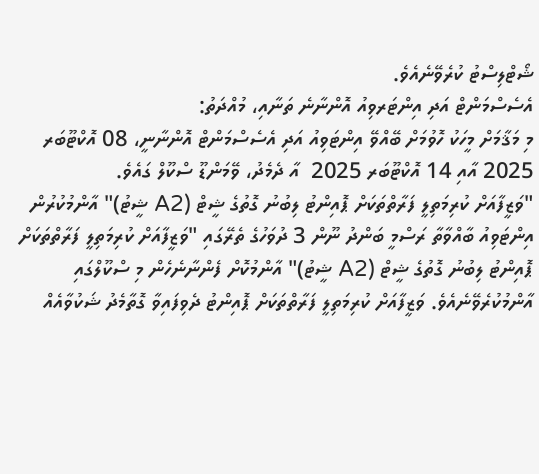ޝޯޓްލިސްޓު ކުރެވޭނެއެވެ.
އެސެސްމަންޓް އަދި އިންޓަރވިއު އޮންނާނެ ތަނާއި، މުއްދަތު:
މި މަޤާމަށް މީހަކު ހޮވުމަށް ބޭއްވޭ އިންޓަވިއު އަދި އެސެސްމަންޓް އޮންނާނީ، 08 އޮކްޓޫބަރ 2025 އާއި 14 އޮކްޓޫބަރ 2025  އާ ދެމެދު، ވޭމަންޑޫ ސްކޫލް ގައެވެ.
"ވަޒީފާއަށް ކުރިމަތިލީ ފަރާތްތަކަށް ޕޮއިންޓު ލިބުނު ގޮތުގެ ޝީޓް (A2 ޝީޓު)" އާންމުކުރުން
އިންޓަވިއު ބާއްވާތާ ރަސްމީ ބަންދު ނޫން 3 ދުވަހުގެ ތެރޭގައި "ވަޒީފާއަށް ކުރިމަތިލީ ފަރާތްތަކަށް ޕޮއިންޓު ލިބުނު ގޮތުގެ ޝީޓް (A2 ޝީޓު)" އާންމުކޮށް ފެންނާނެހެން މި ސްކޫލްގައި އާންމުކުރެވޭނެއެވެ. ވަޒީފާއަށް ކުރިމަތިލީ ފަރާތްތަކަށް ޕޮއިންޓު ދެވިފައިވާ ގޮތާމެދު ޝަކުވާއެއް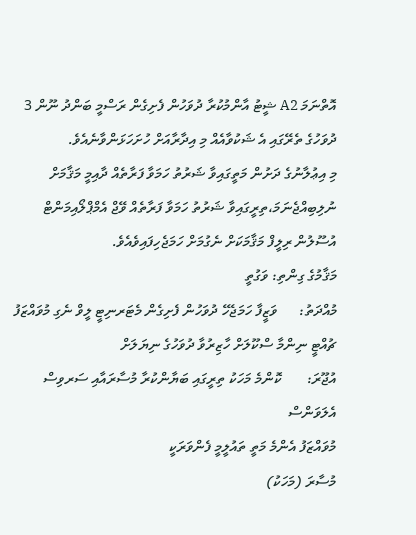އޮތްނަމަ A2 ޝީޓު އާންމުކުރާ ދުވަހުން ފެށިގެން ރަސްމީ ބަންދު ނޫން 3 ދުވަހުގެ ތެރޭގައި އެ ޝަކުވާއެއް މި އިދާރާއަށް ހުށަހަޅަންވާނެއެވެ.
މި އިޢުލާނުގެ ދަށުން މަތީގައިވާ ޝަރުތު ހަމަވާ ފަރާތެއް ދާއިމީ މަޤާމަށް ނުލިބިއްޖެނަމަ،ތިރީގައިވާ ޝަރުތު ހަމަވާ ފަރާތެއް ވޭޖް އެމްޕްލޯއިމަންޓް އުސޫލުން ރިލީފް މަޤާމަކަށް ނެގުމަށް ހަމަޖެހިފައިވެއެވެ.
މަޤާމުގެ ގިންތި: ވަގުތީ
މުއްދަތު:      ވަޒީފާ ހަމަޖެހޭ ދުވަހުން ފެށިގެން މެޓަރނިޓީ ލީވް ނެގި މުވައްޒަފު ޗުއްޓީ ނިންމާ ސްކޫލަށް ހާޒިރުވާ ދުވަހުގެ ނިޔަލަށް
އުޖޫރަ:       ކޮންމެ މަހަކު ތިރީގައި ބަޔާންކުރާ މުސާރައާއި ސަރވިސް އެލަވަންސް
މުވައްޒަފު އެންމެ މަތީ ތައުލީމީ ފެންވަރަކީ
މުސާރަ (މަހަކު)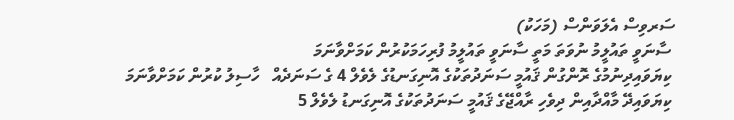ސަރވިސް އެލަވަންސް (މަހަކު)
 ސާނަވީ ތައުލީމު ނުވަތަ މަތީ ސާނަވީ ތައުލީމު ފުރިހަމަކުރުން ކަމަށްވާނަމަ
 ކިޔަވައިދިނުމުގެ ރޮންގުން ޤައުމީ ސަނަދުތަކުގެ އޮނިގަނޑުގެ ލެވެލް 4 ގެ ސަނަދެއް   ހާސިލު ކުރުން ކަމަށްވާނަމަ
 ކިޔަވައިދޭ މާއްދާއިން ދިވެހި ރާއްޖޭގެ ޤައުމީ ސަނަދުތަކުގެ އޮނިގަނޑު ލެވެލް 5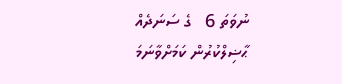ނުވަތަ 6   ގެ ސަނަދެއް ޙާޟިލްކުރުން ކަމަށްވާނަމަ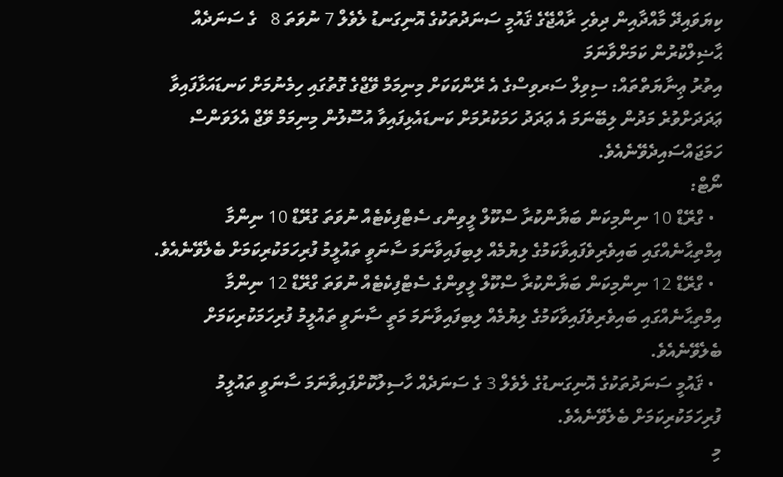ކިޔަވައިދޭ މާއްދާއިން ދިވެހި ރާއްޖޭގެ ޤައުމީ ސަނަދުތަކުގެ އޮނިގަނޑު ލެވެލް 7 ނުވަތަ 8   ގެ ސަނަދެއް ޙާޟިލްކުރުން ކަމަށްވާނަމަ
އިތުރު ޢިނާޔަތްތައް: ސިވިލް ސަރވިސްގެ އެ ރޭންކަކަށް މިނިމަމް ވޭޖްގެ ގޮތުގައި ހިމެނުމަށް ކަނޑައަޅާފައިވާ ޢަދަދަށްވުރެ މަދުން ލިބޭނަމަ އެ ޢަދަދު ހަމަކުރުމަށް ކަނޑައެޅިފައިވާ އުސޫލުން މިނިމަމް ވޭޖް އެލަވަންސް ހަމަޖައްސައިދެވޭނެއެވެ.
ނޯޓް:
  • ގްރޭޑް 10 ނިންމިކަން ބަޔާންކުރާ ސްކޫލް ލީވިންގ ސެޓްފިކެޓެއް ނުވަތަ ގުރޭޑް 10 ނިންމާ އިމްތިޙާނެއްގައި ބައިވެރިވެފައިވާކަމުގެ ލިޔުމެއް ލިބިފައިވާނަމަ ސާނަވީ ތައުލީމު ފުރިހަމަކުރިކަމަށް ބެލެވޭނެއެވެ.
  • ގްރޭޑް 12 ނިންމިކަން ބަޔާންކުރާ ސްކޫލް ލީވިންގެ ސެޓްފިކެޓެއް ނުވަތަ ގްރޭޑް 12 ނިންމާ އިމްތިޙާނެއްގައި ބައިވެރިވެފައިވާކަމުގެ ލިޔުމެއް ލިބިފައިވާނަމަ މަތީ ސާނަވީ ތައުލީމު ފުރިހަމަކުރިކަމަށް ބެލެވޭނެއެވެ.
  • ޤައުމީ ސަނަދުތަކުގެ އޮނިގަނޑުގެ ލެވެލް 3 ގެ ސަނަދެއް ހާސިލުކޮށްފައިވާނަމަ ސާނަވީ ތައުލީމު ފުރިހަމަކުރިކަމަށް ބެލެވޭނެއެވެ.
މި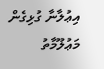އިޢުލާނާ ގުޅިގެން މަޢުލޫމާތު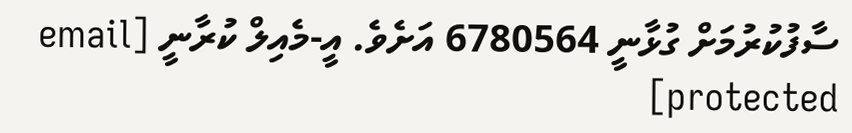ސާފުކުރުމަށް ގުޅާނީ 6780564 އަށެވެ. އީ-މެއިލް ކުރާނީ [email protected]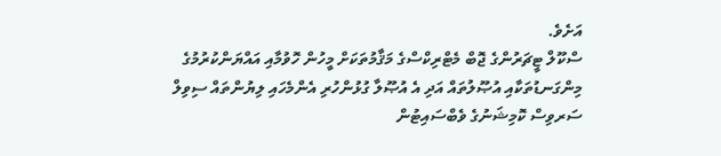އަށެވެ.
ސްކޫލް ޓީޗަރުންގެ ޖޮބް މެޓްރިކްސްގެ މަޤާމުތަކަށް މީހުން ހޮވުމާއި އައްޔަންކުރުމުގެ މިންގަނޑުތަކާއި އުޞޫލުތައް އަދި އެ އުޞޫލާ ގުޅުންހުރި އެންމެހައި ލިޔުންތައް ސިވިލް ސަރވިސް ކޮމިޝަނުގެ ވެބްސައިޓުން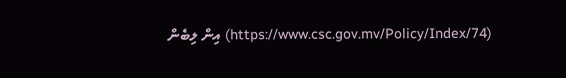(https://www.csc.gov.mv/Policy/Index/74) އިން ލިބެން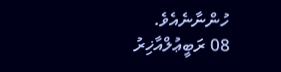ހުންނާނެއެވެ.
08 ރަބީޢުލްއާޚިރު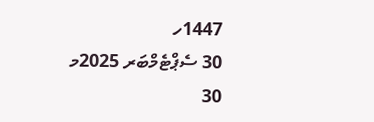1447ހ
30 ސެޕްޓެމްބަރ 2025މ
30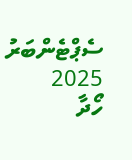ސެޕްޓެންބަރު 2025
ހޯދާ